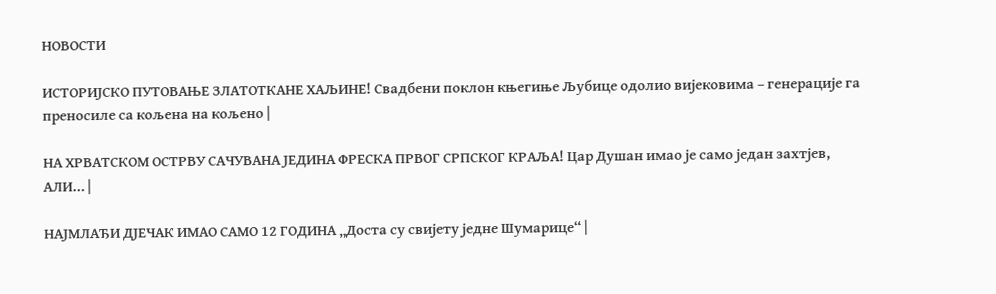НОВОСТИ

ИСТОРИЈСКО ПУТОВАЊЕ ЗЛАТОТКАНЕ ХАЉИНЕ! Свадбени поклон књегиње Љубице одолио вијековима – генерације га преносиле са кољена на кољено |

НА ХРВАТСКОМ ОСТРВУ САЧУВАНА ЈЕДИНА ФРЕСКА ПРВОГ СРПСКОГ КРАЉА! Цар Душан имао је само један захтјев, АЛИ… |

НАЈМЛАЂИ ДЈЕЧАК ИМАО САМО 12 ГОДИНА „Доста су свијету једне Шумарице“ |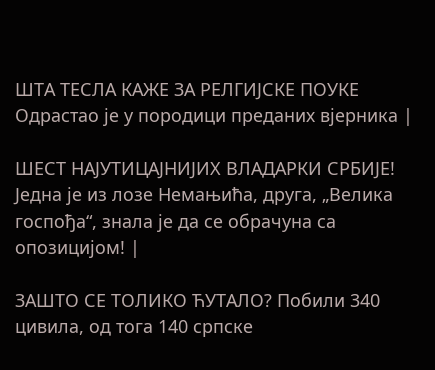ШТА ТЕСЛА КАЖЕ ЗА РЕЛГИЈСКЕ ПОУКЕ Одрастао је у породици преданих вјерника |

ШЕСТ НАЈУТИЦАЈНИЈИХ ВЛАДАРКИ СРБИЈЕ! Једна је из лозе Немањића, друга, „Велика госпођа“, знала је да се обрачуна са опозицијом! |

ЗАШТО СЕ ТОЛИКО ЋУТАЛО? Побили 340 цивила, од тога 140 српске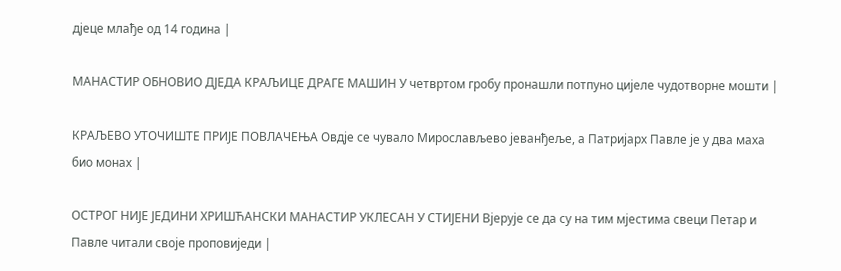дјеце млађе од 14 година |

МАНАСТИР ОБНОВИО ДЈЕДА КРАЉИЦЕ ДРАГЕ МАШИН У четвртом гробу пронашли потпуно цијеле чудотворне мошти |

КРАЉЕВО УТОЧИШТЕ ПРИЈЕ ПОВЛАЧЕЊА Овдје се чувало Мирослављево јеванђеље, а Патријарх Павле је у два маха био монах |

ОСТРОГ НИЈЕ ЈЕДИНИ ХРИШЋАНСКИ МАНАСТИР УКЛЕСАН У СТИЈЕНИ Вјерује се да су на тим мјестима свеци Петар и Павле читали своје проповиједи |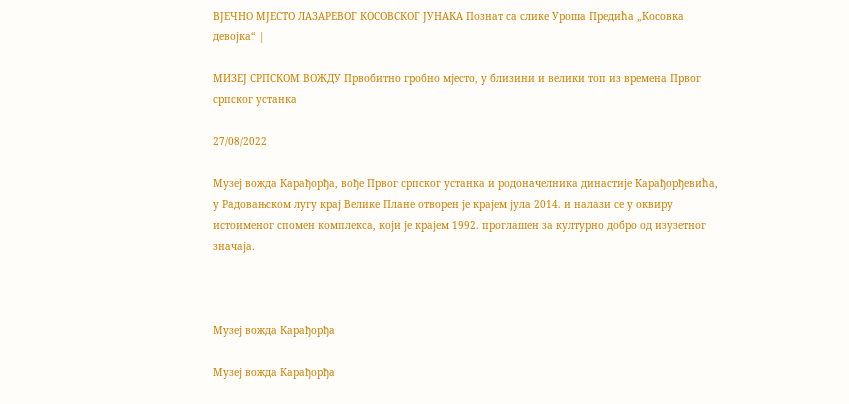ВЈЕЧНО МЈЕСТО ЛАЗАРЕВОГ КОСОВСКОГ ЈУНАКА Познат са слике Уроша Предића „Косовка девојка“ |

МИЗЕЈ СРПСКОМ ВОЖДУ Првобитно гробно мјесто, у близини и велики топ из времена Првог српског устанка

27/08/2022

Музеј вожда Карађорђа, вође Првог српског устанка и родоначелника династије Карађорђевића, у Радовањском лугу крај Велике Плане отворен је крајем јула 2014. и налази се у оквиру истоименог спомен комплекса, који је крајем 1992. проглашен за културно добро од изузетног значаја.



Музеј вожда Карађорђа

Музеј вожда Карађорђа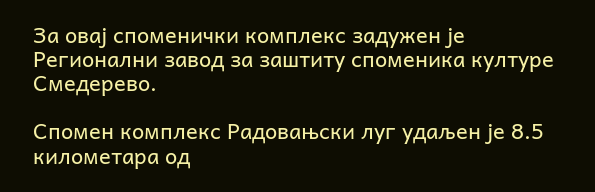За овај споменички комплекс задужен је Регионални завод за заштиту споменика културе Смедерево.

Спомен комплекс Радовањски луг удаљен је 8.5 километара од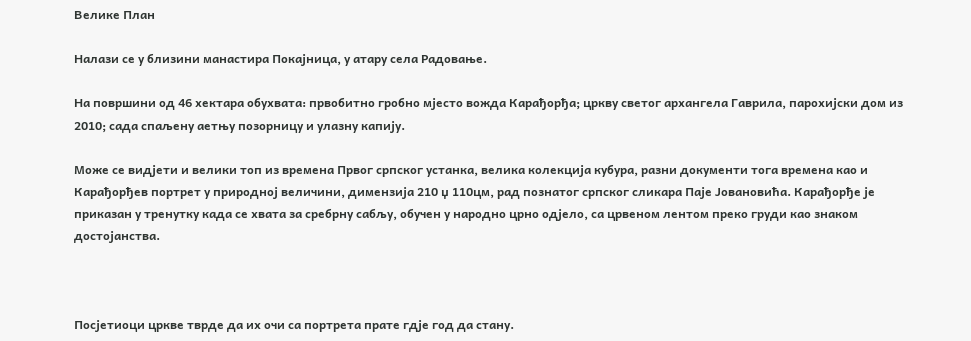Велике План

Налази се у близини манастира Покајница, у атару села Радовање.

На површини од 46 хектара обухвата: првобитно гробно мјесто вожда Карађорђа; цркву светог архангела Гаврила, парохијски дом из 2010; сада спаљену аетњу позорницу и улазну капију.

Може се видјети и велики топ из времена Првог српског устанка, велика колекција кубура, разни документи тога времена као и Карађорђев портрет у природној величини, димензија 210 џ 110цм, рад познатог српског сликара Паје Јовановића. Карађорђе је приказан у тренутку када се хвата за сребрну сабљу, обучен у народно црно одјело, са црвеном лентом преко груди као знаком достојанства.



Посјетиоци цркве тврде да их очи са портрета прате гдје год да стану.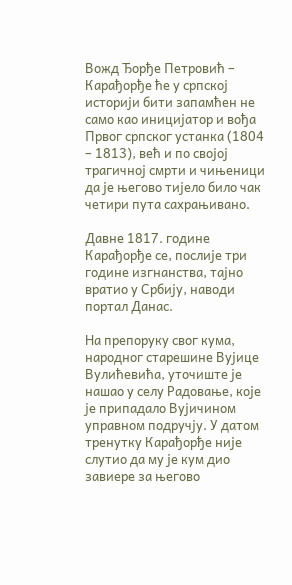Вожд Ђорђе Петровић – Карађорђе ће у српској историји бити запамћен не само као иницијатор и вођа Првог српског устанка (1804 – 1813), већ и по својој трагичној смрти и чињеници да је његово тијело било чак четири пута сахрањивано.

Давне 1817. године Карађорђе се, послије три године изгнанства, тајно вратио у Србију, наводи портал Данас.

На препоруку свог кума, народног старешине Вујице Вулићевића, уточиште је нашао у селу Радовање, које је припадало Вујичином управном подручју. У датом тренутку Карађорђе није слутио да му је кум дио завиере за његово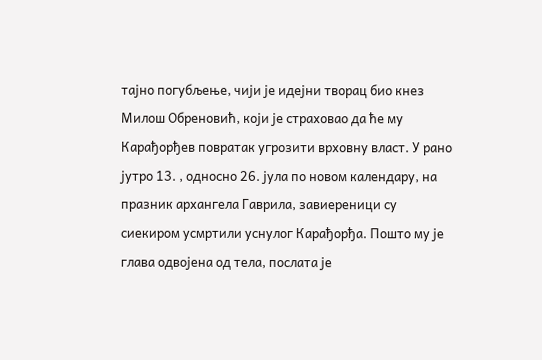тајно погубљење, чији је идејни творац био кнез Милош Обреновић, који је страховао да ће му Карађорђев повратак угрозити врховну власт. У рано јутро 13. , односно 26. јула по новом календару, на празник архангела Гаврила, завиереници су сиекиром усмртили уснулог Карађорђа. Пошто му је глава одвојена од тела, послата је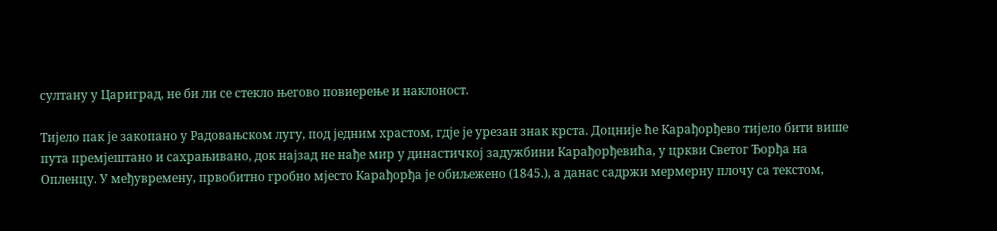султану у Цариград, не би ли се стекло његово повиерење и наклоност.

Тијело пак је закопано у Радовањском лугу, под једним храстом, гдје је урезан знак крста. Доцније ће Карађорђево тијело бити више пута премјештано и сахрањивано, док најзад не нађе мир у династичкој задужбини Карађорђевића, у цркви Светог Ђорђа на Опленцу. У међувремену, првобитно гробно мјесто Карађорђа је обиљежено (1845.), а данас садржи мермерну плочу са текстом,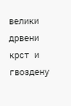велики дрвени крст и гвоздену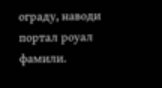ограду, наводи портал роyал фамили.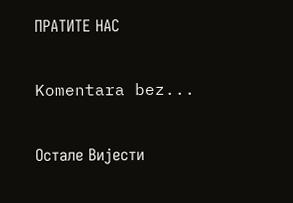ПРАТИТЕ НАС

Komentara bez...

Остале Вијести